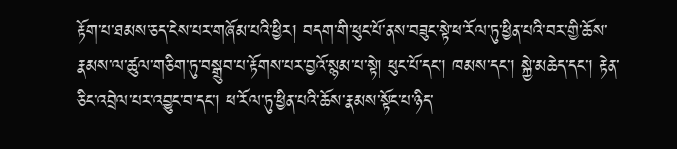རྟོག་པ་ཐམས་ཅད་ངེས་པར་གཞོམ་པའི་ཕྱིར། བདག་གི་ཕུང་པོ་ནས་བཟུང་སྟེ་ཕ་རོལ་ཏུ་ཕྱིན་པའི་བར་གྱི་ཆོས་རྣམས་ལ་ཚུལ་གཅིག་ཏུ་བསྒྲུབ་པ་རྟོགས་པར་བྱའོ་སྙམ་པ་སྟེ། ཕུང་པོ་དང་། ཁམས་དང་། སྐྱེ་མཆེད་དང་། རྟེན་ཅིང་འབྲེལ་པར་འབྱུང་བ་དང་། ཕ་རོལ་ཏུ་ཕྱིན་པའི་ཆོས་རྣམས་སྟོང་པ་ཉིད་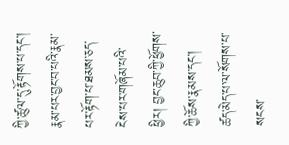ཀྱི་ཚུལ་དུ་རྟོགས་པ་དང་། རྣམ་པར་བྱང་བ་པའི་རྣམ་པར་རྟོག་པ་ཐམས་ཅད་ངེས་པར་གཞོམ་པའི་ཕྱིར། བྱང་ཆུབ་ཀྱི་ཕྱོགས་ཀྱི་ཆོས་རྣམས་དང་། ཚད་མེད་པ་ལ་སོགས་པ་སངས་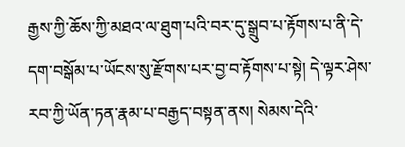རྒྱས་ཀྱི་ཆོས་ཀྱི་མཐའ་ལ་ཐུག་པའི་བར་དུ་སྒྲུབ་པ་རྟོགས་པ་ནི་དེ་དག་བསྒོམ་པ་ཡོངས་སུ་རྫོགས་པར་བྱ་བ་རྟོགས་པ་སྟེ། དེ་ལྟར་ཤེས་རབ་ཀྱི་ཡོན་ཏན་རྣམ་པ་བརྒྱད་བསྟན་ནས། སེམས་དེའི་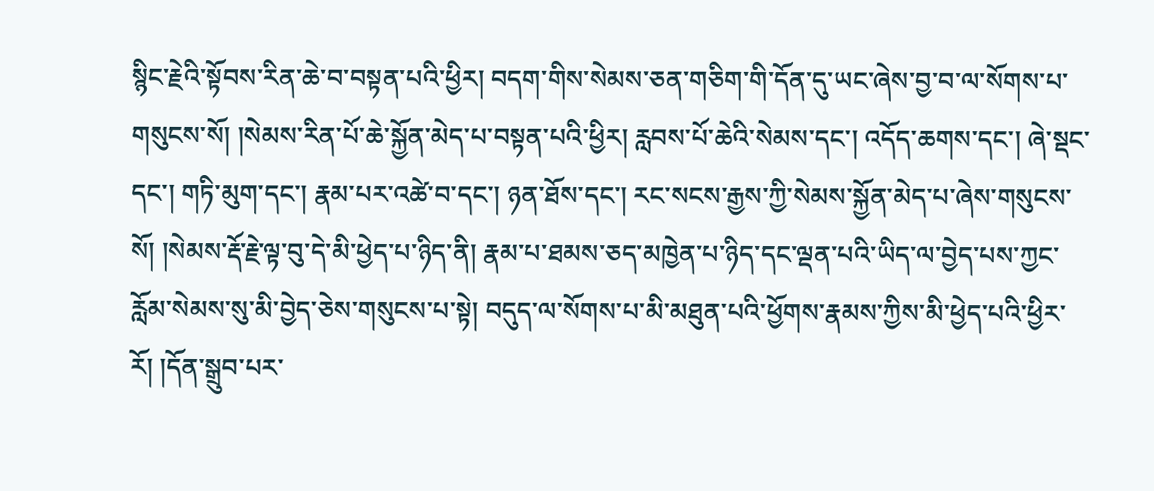སྙིང་རྗེའི་སྟོབས་རིན་ཆེ་བ་བསྟན་པའི་ཕྱིར། བདག་གིས་སེམས་ཅན་གཅིག་གི་དོན་དུ་ཡང་ཞེས་བྱ་བ་ལ་སོགས་པ་གསུངས་སོ། །སེམས་རིན་པོ་ཆེ་སྐྱོན་མེད་པ་བསྟན་པའི་ཕྱིར། རླབས་པོ་ཆེའི་སེམས་དང་། འདོད་ཆགས་དང་། ཞེ་སྡང་དང་། གཏི་མུག་དང་། རྣམ་པར་འཚེ་བ་དང་། ཉན་ཐོས་དང་། རང་སངས་རྒྱས་ཀྱི་སེམས་སྐྱོན་མེད་པ་ཞེས་གསུངས་སོ། །སེམས་རྡོ་རྗེ་ལྟ་བུ་དེ་མི་ཕྱེད་པ་ཉིད་ནི། རྣམ་པ་ཐམས་ཅད་མཁྱེན་པ་ཉིད་དང་ལྡན་པའི་ཡིད་ལ་བྱེད་པས་ཀྱང་རློམ་སེམས་སུ་མི་བྱེད་ཅེས་གསུངས་པ་སྟེ། བདུད་ལ་སོགས་པ་མི་མཐུན་པའི་ཕྱོགས་རྣམས་ཀྱིས་མི་ཕྱེད་པའི་ཕྱིར་རོ། །དོན་སྒྲུབ་པར་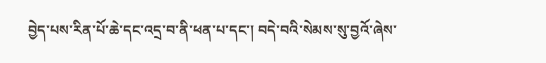བྱེད་པས་རིན་པོ་ཆེ་དང་འདྲ་བ་ནི་ཕན་པ་དང་། བདེ་བའི་སེམས་སུ་བྱའོ་ཞེས་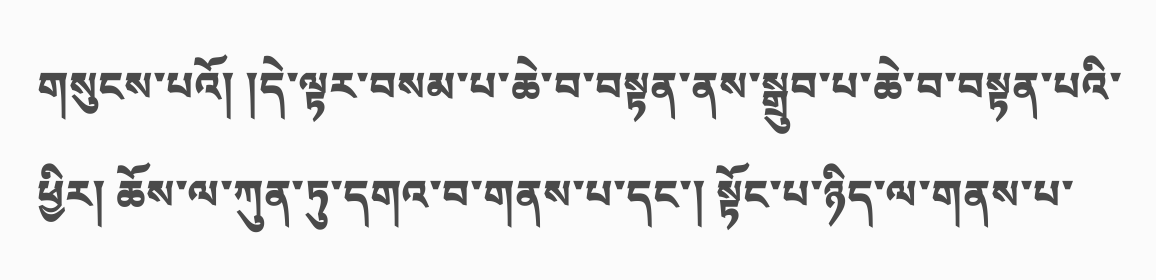གསུངས་པའོ། །དེ་ལྟར་བསམ་པ་ཆེ་བ་བསྟན་ནས་སྒྲུབ་པ་ཆེ་བ་བསྟན་པའི་ཕྱིར། ཆོས་ལ་ཀུན་ཏུ་དགའ་བ་གནས་པ་དང་། སྟོང་པ་ཉིད་ལ་གནས་པ་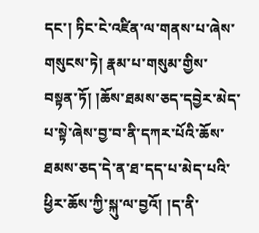དང་། ཏིང་ངེ་འཛིན་ལ་གནས་པ་ཞེས་གསུངས་ཏེ། རྣམ་པ་གསུམ་གྱིས་བསྟན་ཏོ། །ཆོས་ཐམས་ཅད་དབྱེར་མེད་པ་སྟེ་ཞེས་བྱ་བ་ནི་དཀར་པོའི་ཆོས་ཐམས་ཅད་དེ་ན་ཐ་དད་པ་མེད་པའི་ཕྱིར་ཆོས་ཀྱི་སྐུ་ལ་བྱའོ། །ད་ནི་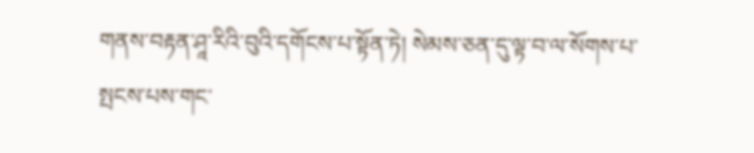གནས་བརྟན་ཤཱ་རིའི་བུའི་དགོངས་པ་སྟོན་ཏེ། སེམས་ཅན་དུ་ལྟ་བ་ལ་སོགས་པ་སྤངས་པས་གང་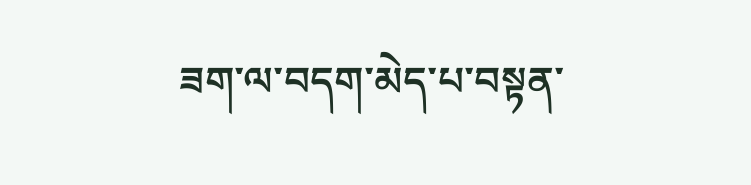ཟག་ལ་བདག་མེད་པ་བསྟན་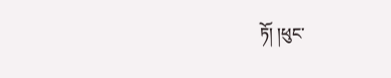ཏོ། །ཕུང་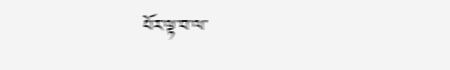པོར་ལྟ་བ་ལ་